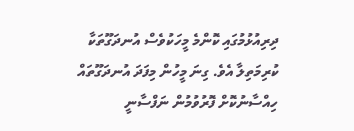ދިރިއުޅުމުގައި ކޮންމެ މީހަކުވެސް އުނދަގޫތަކާ ކުރިމަތިލާ އެވެ. ގިނަ މީހުން މިފަދަ އުނދަގޫތައް ހިއްސާނުކޮށް ފޮރުވުމުން ނަފްސާނީ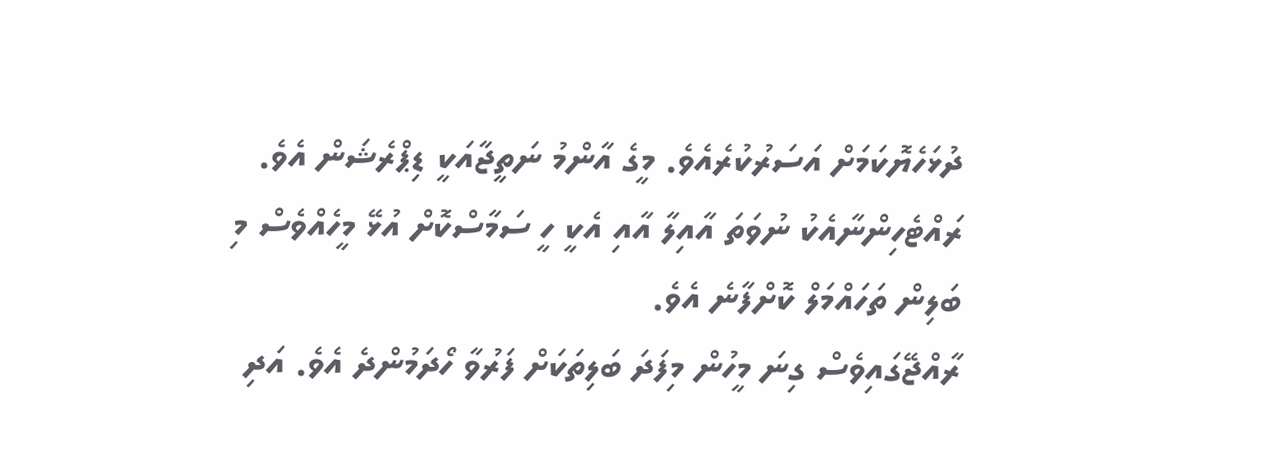ދުޅަހެޔޮކަމަށް އަސަރުކުރެއެވެ. މީގެ އާންމު ނަތީޖާއަކީ ޑިޕްރެޝަން އެވެ. ރައްޓެހިންނާއެކު ނުވަތަ އާއިލާ އާއި އެކީ ހީ ސަމާސްކޮށް އުޅޭ މީހެއްވެސް މި ބަލިން ތަހައްމަލް ކޮށްފާނެ އެވެ.
ރާއްޖޭގައިވެސް ގިނަ މީހުން މިފަދަ ބަލިތަކަށް ފަރުވާ ހޯދަމުންދެ އެވެ. އަދި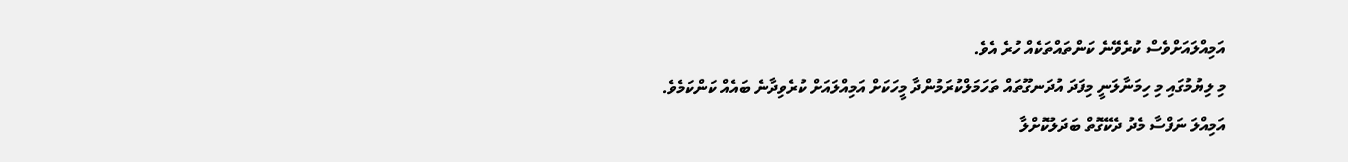އަމިއްލައަށްވެސް ކުރެވޭނެ ކަންތައްތަކެއް ހުރެ އެވެ.
މި ލިޔުމުގައި މި ހިމަނާލަނީ މިފަދަ އުދަނގޫތައް ތަހަމަލްކުރަމުންދާ މީހަކަށް އަމިއްލައަށް ކުރެވިދާނެ ބައެއް ކަންކަމެވެ.
އަމިއްލަ ނަފްސާ މެދު ދެކޭގޮތް ބަދަލުކޮށްލާ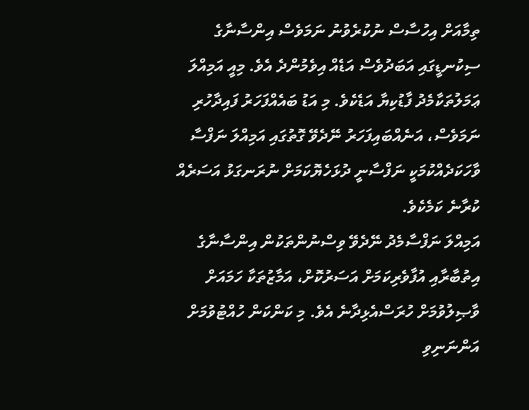ތިމާއަށް އިހުސާސް ނުކުރެވުނު ނަމަވެސް އިންސާނާގެ ސިކުނޑީގައި އަބަދުވެސް އަޑެއް އިވެމުންދެ އެވެ. މިއީ އަމިއްލަ ޢަމަލުތަކާމެދު ފާޑުކިޔާ އަޑެކެވެ. މި އަޑު ބައެއްފަހަރު ފައިދާހުރި ނަމަވެސް، އަނެއްބައިފަހަރު ނޭދެވޭ ގޮތުގައި އަމިއްލަ ނަފްސާ ވާހަކަދެއްކުމަކީ ނަފްސާނީ ދުޅަހެޔޮކަމަށް ނުރަނގަޅު އަސަރެއް ކުރާނެ ކަމެކެވެ.
އަމިއްލަ ނަފްސާމެދު ނޭދެވޭ ވިސްނުންތަކުން އިންސާނާގެ އިތުބާރާއި އުފާވެރިކަމަށް އަސަރުކޮށް، އަމާޒުތަކާ ހަމައަށް ވާޞިލުވުމަށް ހުރަސްއެޅިދާނެ އެވެ. މި ކަންކަން ހުއްޓުވުމަށް އަންނަނިވި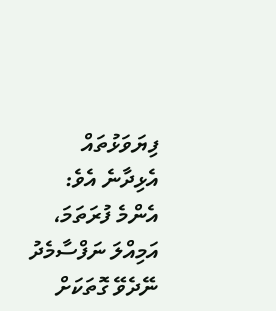ފިޔަވަޅުތައް އެޅިދާނެ އެވެ:
އެންމެ ފުރަތަމަ، އަމިއްލަ ނަފްސާމެދު ނޭދެވޭ ގޮތަކަށް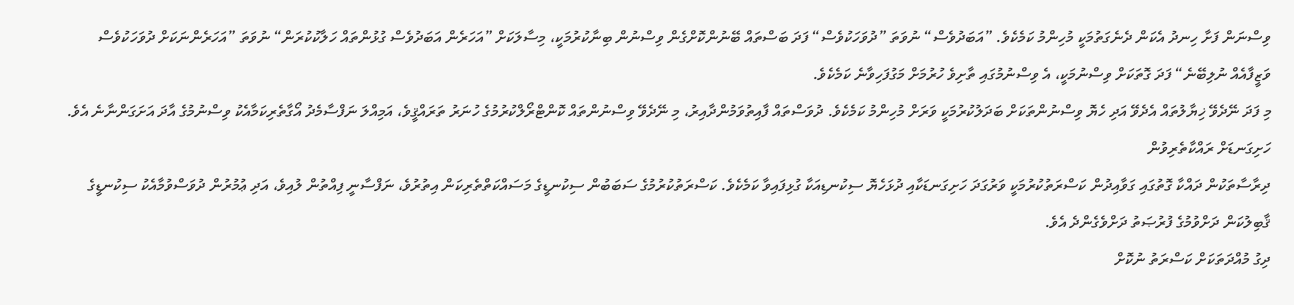ވިސްނަން ފަށާ ހިނދު އެކަން ދެނެގަތުމަކީ މުހިންމު ކަމެކެވެ. ”އަބަދުވެސް“ ނުވަތަ ”ދުވަހަކުވެސް“ ފަދަ ބަސްތައް ބޭނުންކޮށްގެން ވިސްނުން ބިނާކުރުމަކީ، މިސާލަކަށް ”އަހަރެން އަބަދުވެސް ގުޅުންތައް ހަލާކުކުރަން“ ނުވަތަ ”އަހަރެންނަކަށް ދުވަހަކުވެސް ވަޒީފާއެއް ނުލިބޭނެ“ ފަދަ ގޮތަކަށް ވިސްނުމަކީ، އެ ވިސްނުމުގައި ތާށިވެ ހުރުމަށް މަގުފަހިވާނެ ކަމެކެވެ.
މި ފަދަ ނޭދެވޭ ޚިޔާލުތައް އެދެވޭ އަދި ހެޔޮ ވިސްނުންތަކަށް ބަދަލުކުރުމަކީ ވަރަށް މުހިންމު ކަމެކެވެ. ދުވަސްތައް ފާއިތުވަމުންދާއިރު، މި ނޭދެވޭ ވިސްނުންތައް ކޮންޓްރޯލްކުރުމުގެ ހުނަރު ތަރައްޤީވެ، އަމިއްލަ ނަފްސާމެދު އޯގާތެރިކަމާއެކު ވިސްނުމުގެ އާދަ އަށަގަންނާނެ އެވެ.
ހަށިގަނޑަށް ރައްކާތެރިވުން
ދިރާސާތަކުން ދައްކާ ގޮތުގައި ގަވާއިދުން ކަސްރަތުކުރުމަކީ ވަރުގަދަ ހަށިގަނޑަކާއި ދުޅަހެޔޮ ސިކުނޑިއަކާ ގުޅިފައިވާ ކަމެކެވެ. ކަސްރަތުކުރުމުގެ ސަބަބުން ސިކުނޑީގެ މަސައްކަތްތެރިކަން އިތުރުވެ، ނަފްސާނީ ފިއްތުން ލުއިވެ، އަދި ޢުމުރުން ދުވަސްވުމާއެކު ސިކުނޑީގެ ޤާބިލުކަން ދަށްވުމުގެ ފުރުޞަތު ދަށްވެގެންދެ އެވެ.
ދިގު މުއްދަތަކަށް ކަސްރަތު ނުކޮށް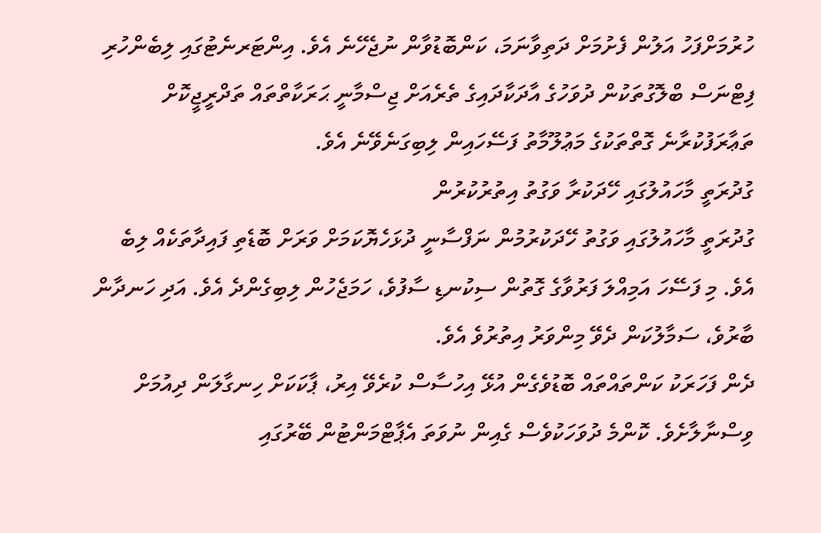ހުރުމަށްފަހު އަލުން ފެށުމަށް ދަތިވާނަމަ، ކަންބޮޑުވާން ނުޖެހޭނެ އެވެ. އިންޓަރނެޓުގައި ލިބެންހުރި ފިޓްނަސް ބްލޮގުތަކުން ދުވަހުގެ އާދަކާދައިގެ ތެރެއަށް ޖިސްމާނީ ޙަރަކާތްތައް ތަދްރީޖީކޮށް ތަޢާރަފުކުރާނެ ގޮތްތަކުގެ މަޢުލޫމާތު ފަސޭހައިން ލިބިގަނެވޭނެ އެވެ.
ގުދުރަތީ މާހައުލުގައި ހޭދަކުރާ ވަގުތު އިތުރުކުރުން
ގުދުރަތީ މާހައުލުގައި ވަގުތު ހޭދަކުރުމުން ނަފްސާނީ ދުޅަހެޔޮކަމަށް ވަރަށް ބޮޑެތި ފައިދާތަކެއް ލިބެ އެވެ. މި ފަސޭހަ އަމިއްލަ ފަރުވާގެ ގޮތުން ސިކުނޑި ސާފުވެ، ހަމަޖެހުން ލިބިގެންދެ އެވެ. އަދި ހަނދާން ބާރުވެ، ސަމާލުކަން ދެވޭ މިންވަރު އިތުރުވެ އެވެ.
ދެން ފަހަރަކު ކަންތައްތައް ބޮޑުވެގެން އުޅޭ އިހުސާސް ކުރެވޭ އިރު، ޕާކަކަށް ހިނގާލަން ދިއުމަށް ވިސްނާލާށެވެ. ކޮންމެ ދުވަހަކުވެސް ގެއިން ނުވަތަ އެޕާޓްމަންޓުން ބޭރުގައި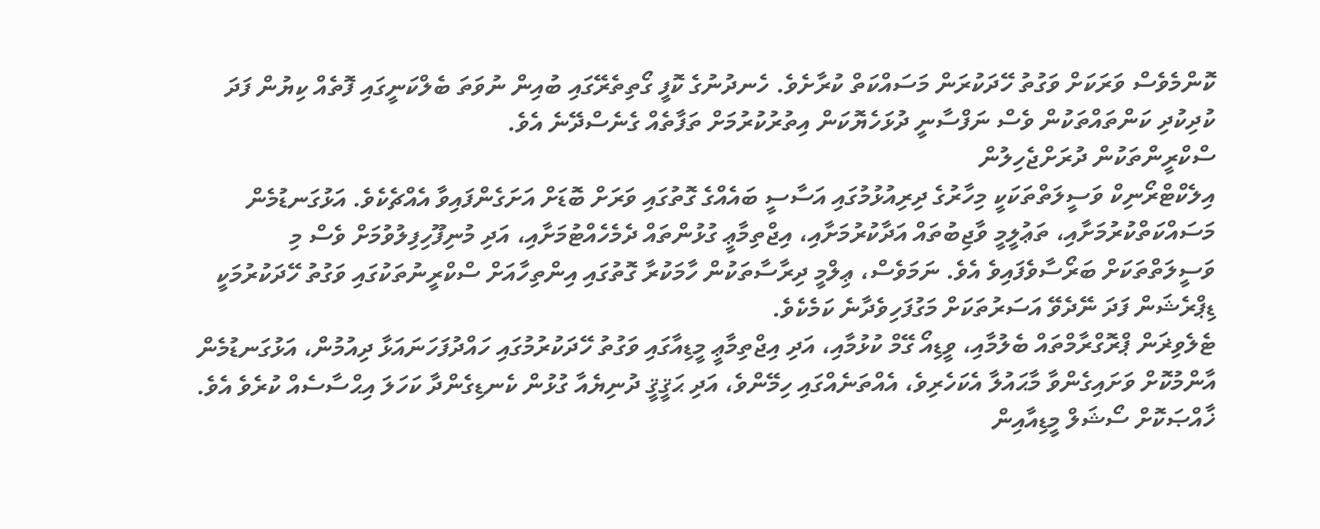ކޮންމެވެސް ވަރަކަށް ވަގުތު ހޭދަކުރަން މަސައްކަތް ކުރާށެވެ. ހެނދުނުގެ ކޮފީ ގޯތިތެރޭގައި ބުއިން ނުވަތަ ބެލްކަނީގައި ފޮތެއް ކިޔުން ފަދަ ކުދިކުދި ކަންތައްތަކުން ވެސް ނަފްސާނީ ދުޅަހެޔޮކަން އިތުރުކުރުމަށް ތަފާތެއް ގެނެސްދޭނެ އެވެ.
ސްކްރީންތަކުން ދުރަށްޖެހިލުން
އިލެކްޓްރޯނިކް ވަސީލަތްތަކަކީ މިހާރުގެ ދިރިއުޅުމުގައި އަސާސީ ބައެއްގެ ގޮތުގައި ވަރަށް ބޮޑަށް އަށަގެންފައިވާ އެއްޗެކެވެ. އަޅުގަނޑުމެން މަސައްކަތްކުރުމަށާއި، ތަޢުލީމީ ވާޖިބުތައް އަދާކުރުމަށާއި، އިޖްތިމާޢީ ގުޅުންތައް ދެމެހެއްޓުމަށާއި، އަދި މުނިފޫހިފިލުވުމަށް ވެސް މި ވަސީލަތްތަކަށް ބަރޯސާވެފައިވެ އެވެ. ނަމަވެސް، ޢިލްމީ ދިރާސާތަކުން ހާމަކުރާ ގޮތުގައި އިންތިހާއަށް ސްކްރީނުތަކުގައި ވަގުތު ހޭދަކުރުމަކީ ޑިޕްރެޝަން ފަދަ ނޭދެވޭ އަސަރުތަކަށް މަގުފަހިވެދާނެ ކަމެކެވެ.
ޓެލެވިޜަން ޕްރޮގްރާމްތައް ބެލުމާއި، ވީޑިއޯ ގޭމް ކުޅުމާއި، އަދި އިޖްތިމާޢީ މީޑިއާގައި ވަގުތު ހޭދަކުރުމުގައި ހައްދުފަހަނައަޅާ ދިއުމުން، އަޅުގަނޑުމެން އާންމުކޮށް ވަށައިގެންވާ މާޙައުލާ އެކަހެރިވެ، އެއްތަނެއްގައި ހިމޭންވެ، އަދި ޙަޤީޤީ ދުނިޔެއާ ގުޅުން ކެނޑިގެންދާ ކަހަލަ އިޙްސާސެއް ކުރެވެ އެވެ. ޚާއްޞަކޮށް ސޯޝަލް މީޑިއާއިން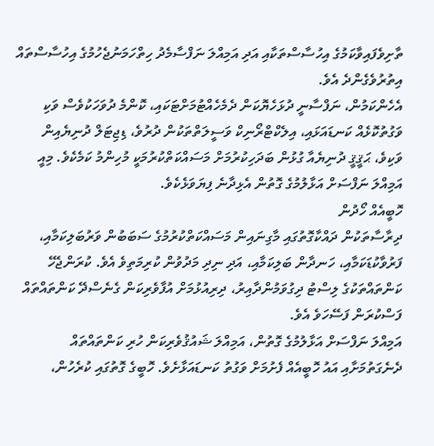ތާށިވެފައިވާކަމުގެ އިހުސާސްތަކާއި އަދި އަމިއްލަ ނަފްސާމެދު ހިތްހަމަނުޖެހުމުގެ އިހުސާސްތައް އިތުރުވެގެންދެ އެވެ.
އެހެންކަމުން، ނަފްސާނީ ދުޅަހެޔޮކަން ދެމެހެއްޓުމަށްޓަކައި، ކޮންމެ ދުވަހަކުވެސް ވަކި ވަގުތުކޮޅެއް ކަނޑައަޅައި، އިލެކްޓްރޯނިކް ވަސީލަތްތަކުން ދުރުވެ، ޑިޖިޓަލް ދުނިޔެއިން ވަކިވެ، ޙަޤީޤީ ދުނިޔެއާ ގުޅުން ބަދަހިކުރުމަށް މަސައްކަތްކުރުމަކީ މުހިންމު ކަމެކެވެ. މިއީ އަމިއްލަ ނަފްސަށް އަޅާލުމުގެ ގޮތުން އެޅިދާނެ ފިޔަވަޅެކެވެ.
ހޮބީއެއް ހޯދުން
ދިރާސާތަކުން ދައްކާގޮތުގައި މާގިނައިން މަސައްކަތްކުރުމުގެ ސަބަބުން ވަރުބަލިކަމާއި، ފަރުވާކުޑަކަމާއި، ހަނދާން ބަލިކަމާއި، އަދި ނިދި މަދުވުން ކުރިމަތިވެ އެވެ. ކުރަންޖެހޭ ކަންތައްތަކުގެ ލިސްޓު ދިގުވަމުންދާއިރު، ދިރިއުޅުމަށް އުފާވެރިކަން ގެނެސްދޭ ކަންތައްތައް ފަސްކުރަން ފަސޭހަވެ އެވެ.
އަމިއްލަ ނަފްސަށް އަޅާލުމުގެ ގޮތުން، އަމިއްލަ ޝައުޤުވެރިކަން ހުރި ކަންތައްތައް ދެނެގަތުމަށާއި އައު ހޮބީއެއް ފެށުމަށް ވަގުތު ކަނޑައަޅާށެވެ. ހޮބީގެ ގޮތުގައި ކުރެހުން،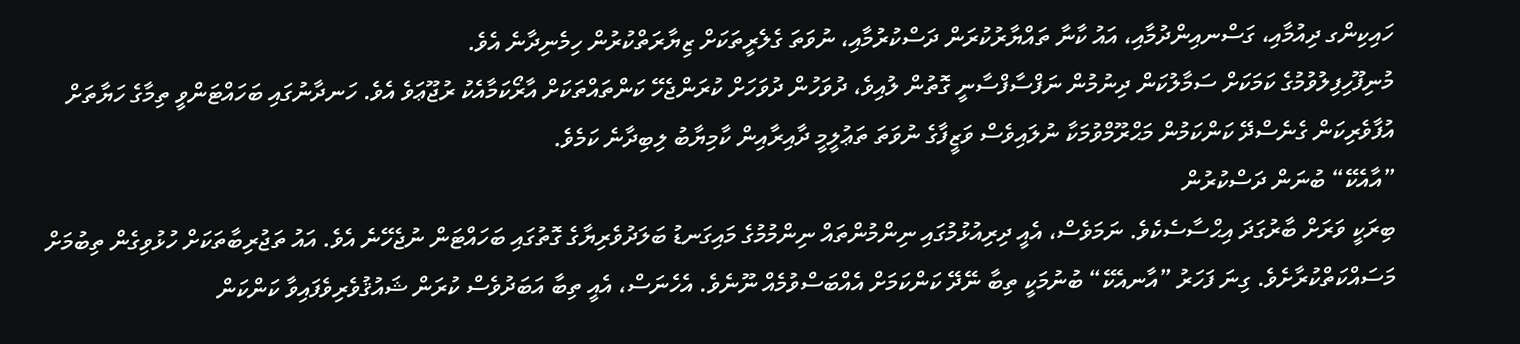ހައިކިންގ ދިއުމާއި، ގަސްނއިންދުމާއި، އައު ކާނާ ތައްޔާރުކުރަން ދަސްކުރުމާއި، ނުވަތަ ގެލެރީތަކަށް ޒިޔާރަތްކުރުން ހިމެނިދާނެ އެވެ.
މުނިފޫހިފިލުވުމުގެ ކަމަކަށް ސަމާލުކަން ދިނުމުން ނަފްސާފްސާނީ ގޮތުން ލުއިވެ، ދުވަހުން ދުވަހަށް ކުރަންޖެހޭ ކަންތައްތަކަށް އާރޯކަމާއެކު ރުޖޫޢަވެ އެވެ. ހަނދާނުގައި ބަހައްޓަންވީ ތިމާގެ ހަޔާތަށް އުފާވެރިކަން ގެނެސްދޭ ކަންކަމުން މަޙްރޫމްވުމަކާ ނުލައިވެސް ވަޒީފާގެ ނުވަތަ ތަޢުލީމީ ދާއިރާއިން ކާމިޔާބު ލިބިދާނެ ކަމެވެ.
”އާއެކޭ“ ބުނަން ދަސްކުރުން
ބިރަކީ ވަރަށް ބާރުގަދަ އިޙްސާސެކެވެ. ނަމަވެސް، އެއީ ދިރިއުޅުމުގައި ނިންމުންތައް ނިންމުމުގެ މައިގަނޑު ބަލަދުވެރިޔާގެ ގޮތުގައި ބަހައްޓަން ނުޖެހޭނެ އެވެ. އައު ތަޖުރިބާތަކަށް ހުޅުވިގެން ތިބުމަށް މަސައްކަތްކުރާށެވެ. ގިނަ ފަހަރު ”އާނއެކޭ“ ބުނުމަކީ ތިބާ ނޭދޭ ކަންކަމަށް އެއްބަސްވުމެއް ނޫނެވެ. އެހެނަސް، އެއީ ތިބާ އަބަދުވެސް ކުރަން ޝައުޤުވެރިވެފައިވާ ކަންކަން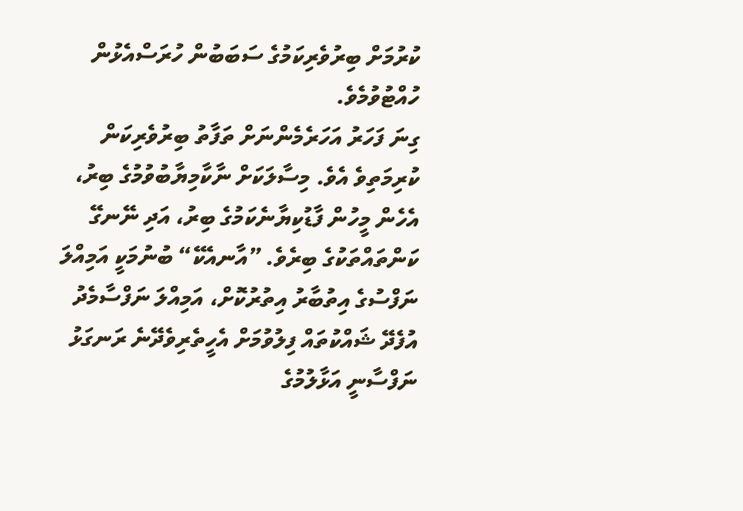ކުރުމަށް ބިރުވެރިކަމުގެ ސަބަބުން ހުރަސްއެޅުން ހުއްޓުވުމެވެ.
ގިނަ ފަހަރު އަހަރެމެންނަށް ތަފާތު ބިރުވެރިކަން ކުރިމަތިވެ އެވެ. މިސާލަކަށް ނާކާމިޔާބުވުމުގެ ބިރު، އެހެން މީހުން ފާޑުކިޔާނެކަމުގެ ބިރު، އަދި ނޭނގޭ ކަންތައްތަކުގެ ބިރެވެ. ”އާނއެކޭ“ ބުނުމަކީ އަމިއްލަ ނަފްސުގެ އިތުބާރު އިތުރުކޮށް، އަމިއްލަ ނަފްސާމެދު އުފެދޭ ޝައްކުތައް ފިލުވުމަށް އެހީތެރިވެދޭނެ ރަނގަޅު ނަފްސާނީ އަޅާލުމުގެ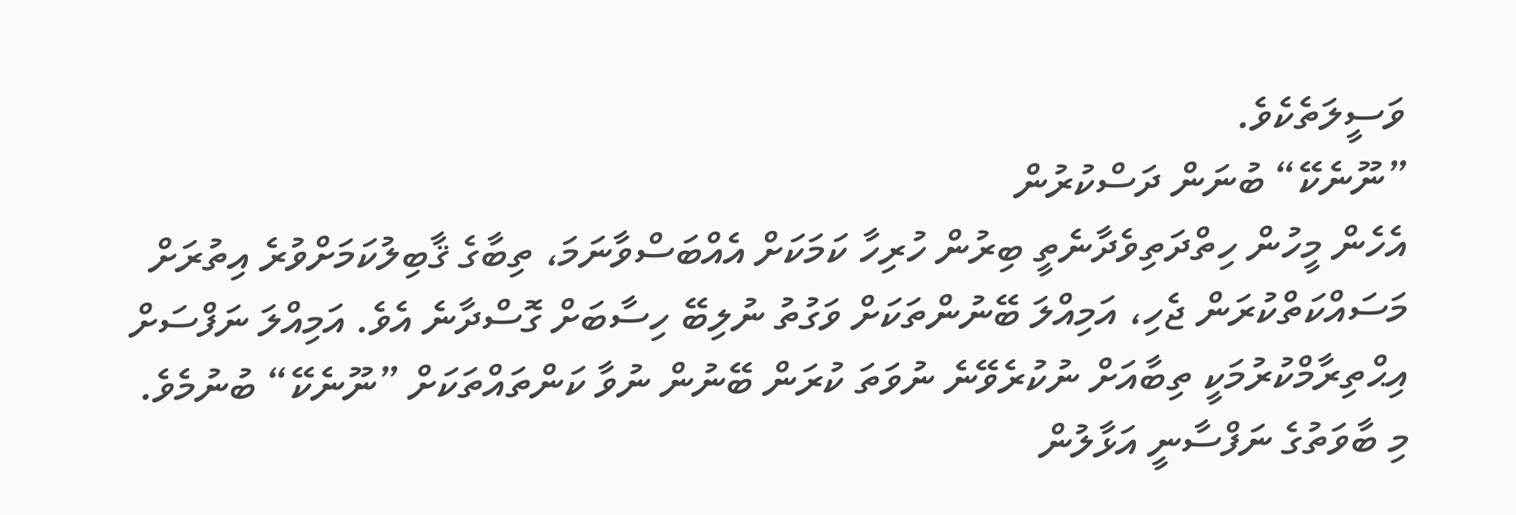ވަސީލަތެކެވެ.
”ނޫނެކޭ“ ބުނަން ދަސްކުރުން
އެހެން މީހުން ހިތްދަތިވެދާނެތީ ބިރުން ހުރިހާ ކަމަކަށް އެއްބަސްވާނަމަ، ތިބާގެ ޤާބިލުކަމަށްވުރެ އިތުރަށް މަސައްކަތްކުރަން ޖެހި، އަމިއްލަ ބޭނުންތަކަށް ވަގުތު ނުލިބޭ ހިސާބަށް ގޮސްދާނެ އެވެ. އަމިއްލަ ނަފްސަށް އިޙްތިރާމްކުރުމަކީ ތިބާއަށް ނުކުރެވޭނެ ނުވަތަ ކުރަން ބޭނުން ނުވާ ކަންތައްތަކަށް ”ނޫނެކޭ“ ބުނުމެވެ.
މި ބާވަތުގެ ނަފްސާނީ އަޅާލުން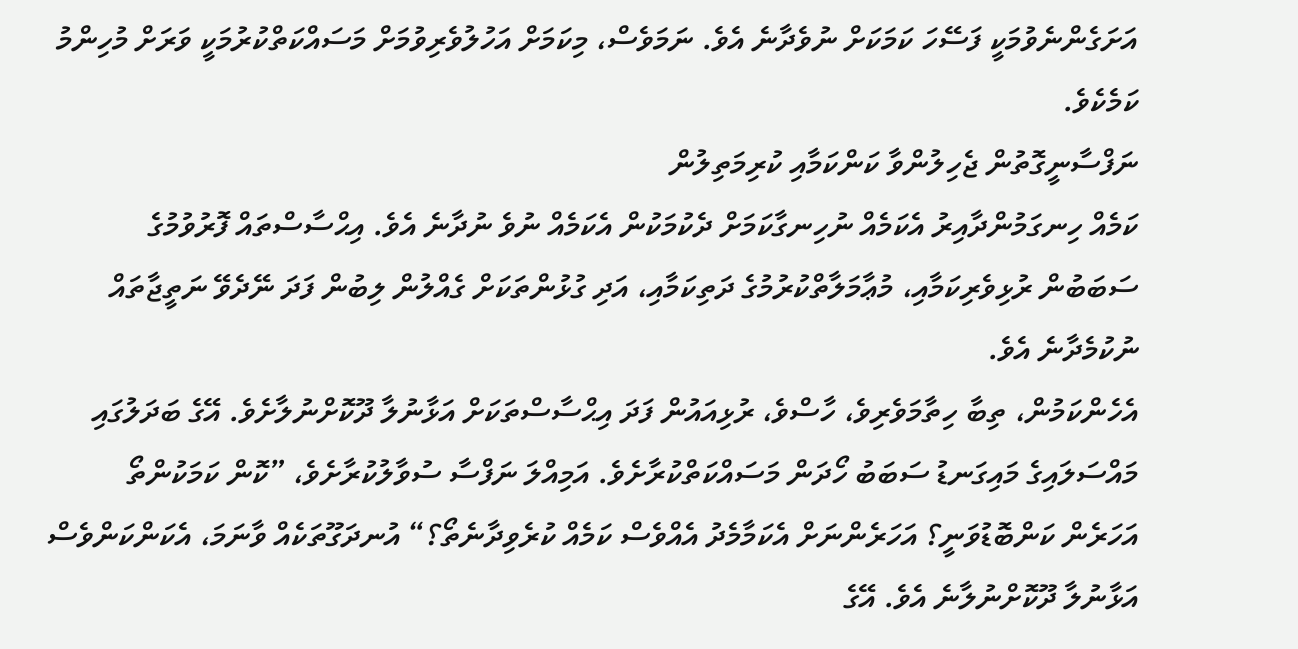އަށަގެންނެވުމަކީ ފަސޭހަ ކަމަކަށް ނުވެދާނެ އެވެ. ނަމަވެސް، މިކަމަށް އަހުލުވެރިވުމަށް މަސައްކަތްކުރުމަކީ ވަރަށް މުހިންމު ކަމެކެވެ.
ނަފްސާނީގޮތުން ޖެހިލުންވާ ކަންކަމާއި ކުރިމަތިލުން
ކަމެއް ހިނގަމުންދާއިރު އެކަމެއް ނުހިނގާކަމަށް ދެކުމަކުން އެކަމެއް ނުވެ ނުދާނެ އެވެ. އިޙްސާސްތައް ފޮރުވުމުގެ ސަބަބުން ރުޅިވެރިކަމާއި، މުޢާމަލާތްކުރުމުގެ ދަތިކަމާއި، އަދި ގުޅުންތަކަށް ގެއްލުން ލިބުން ފަދަ ނޭދެވޭ ނަތީޖާތައް ނުކުމެދާނެ އެވެ.
އެހެންކަމުން، ތިބާ ހިތާމަވެރިވެ، ހާސްވެ، ރުޅިއައުން ފަދަ އިޙްސާސްތަކަށް އަޅާނުލާ ދޫކޮށްނުލާށެވެ. އޭގެ ބަދަލުގައި މައްސަލައިގެ މައިގަނޑު ސަބަބު ހޯދަން މަސައްކަތްކުރާށެވެ. އަމިއްލަ ނަފްސާ ސުވާލުކުރާށެވެ، ”ކޮން ކަމަކުންތޯ އަހަރެން ކަންބޮޑުވަނީ؟ އަހަރެންނަށް އެކަމާމެދު އެއްވެސް ކަމެއް ކުރެވިދާނެތޯ؟“ އުނދަގޫތަކެއް ވާނަމަ، އެކަންކަންވެސް އަޅާނުލާ ދޫކޮށްނުލާނެ އެވެ. އޭގެ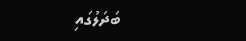ބަދަލުގައި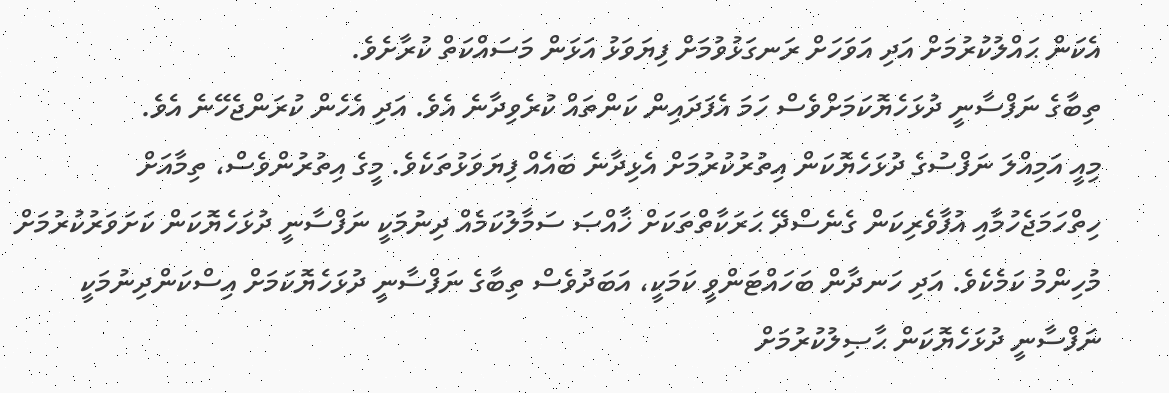އެކަން ޙައްލުކުރުމަށް އަދި އަވަހަށް ރަނގަޅުވުމަށް ފިޔަވަޅު އަޅަން މަސައްކަތް ކުރާށެވެ.
ތިބާގެ ނަފްސާނީ ދުޅަހެޔޮކަމަށްވެސް ހަމަ އެފަދައިން ކަންތައް ކުރެވިދާނެ އެވެ. އަދި އެހެން ކުރަންޖެހޭނެ އެވެ.
މިއީ އަމިއްލަ ނަފްސުގެ ދުޅަހެޔޮކަން އިތުރުކުރުމަށް އެޅިދާނެ ބައެއް ފިޔަވަޅުތަކެވެ. މީގެ އިތުރުންވެސް، ތިމާއަށް ހިތްހަމަޖެހުމާއި އުފާވެރިކަން ގެނެސްދޭ ޙަރަކާތްތަކަށް ޚާއްޞަ ސަމާލުކަމެއް ދިނުމަކީ ނަފްސާނީ ދުޅަހެޔޮކަން ކަށަވަރުކުރުމަށް މުހިންމު ކަމެކެވެ. އަދި ހަނދާން ބަހައްޓަންވީ ކަމަކީ، އަބަދުވެސް ތިބާގެ ނަފްސާނީ ދުޅަހެޔޮކަމަށް އިސްކަންދިނުމަކީ ނަފްސާނީ ދުޅަހެޔޮކަން ޙާޞިލުކުރުމަށް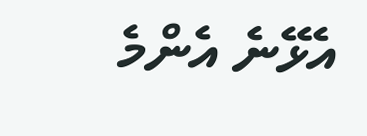އެޅޭނެ އެންމެ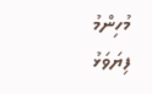މުހިންމު ފިޔަވަޅު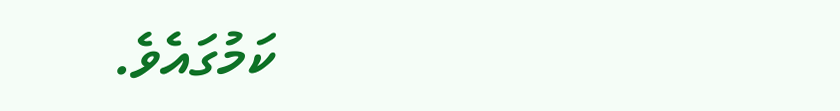ކަމުގައެވެ.